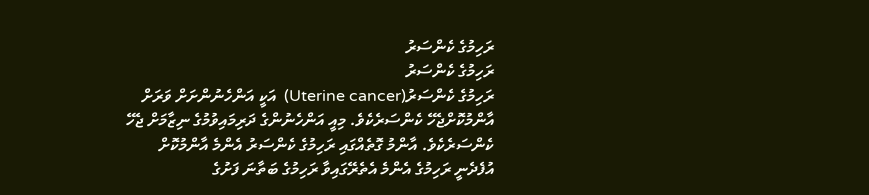ރަހިމުގެ ކެންސަރު
ރަހިމުގެ ކެންސަރު
ރަހިމުގެ ކެންސަރު(Uterine cancer)  އަކީ އަންހެނުންށަށް ވަރަށް އާންމުކޮށްޖެހޭ ކެންސަރެކެވެ. މިއީ އަންހެނުންގެ ދަރިމައިވުމުގެ ނިޒާމަށް ޖެހޭ ކެންސަރެކެވެ. އާންމު ގޮތެއްގައި ރަހިމުގެ ކެންސަރު އެންމެ އާންމުކޮށް އުފެދެނީ ރަހިމުގެ އެންމެ އެތެރޭގައިވާ ރަހިމުގެ ބަތާނަ ފަށުގެ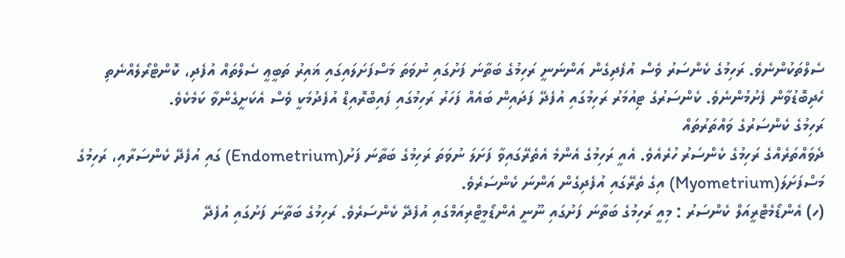ސެލްތަކުންނެވެ. ރަހިމުގެ ކެންސަރު ވެސް އުފެދިގެން އަންނަނީ ރަހިމުގެ ބަތާނަ ފަށުގައި ނުވަތަ މަސްފަށަލައިގައި ޣައިރު ތަބީޢީ ސެލްތައް އުފެދި، ކޮންޓްރޯލެއްނެތި ހެދިބޮޑުވާން ފެށުމުންނެވެ. ކެންސަރުގެ ޓިއުމަރު ރަހިމުގައި އުފެދޭ ފަދައިން ބައެއް ފަހަރު ރަހިމުގައި ފައިބްރޮއިޑް އުފެދުމަކީ ވެސް އެކަށީގެންވާ ކަމެކެވެ.
ރަހިމުގެ ކެންސަރުގެ ވައްތަރުތައް
ދެވައްތަރެއްގެ ރަހިމުގެ ކެންސަރު ހުރެއެވެ. އެއީ ރަހިމުގެ އެންމެ އެތެރޭގައިވާ ފަށަލަ ނުވަތަ ރަހިމުގެ ބަތާނަ ފަށު(Endometrium) ގައި އުފެދޭ ކެންސަރާއި، ރަހިމުގެ މަސްފަށަލަ(Myometrium) އިގެ ތެރޭގައި އުފެދިގެން އަންނަ ކެންސަރެވެ.
(ހ) އެންޑޯމެޓްރީއަލް ކެންސަރު : މިއީ ރަހިމުގެ ބަތާނަ ފަށުގައި ނޫނީ އެންޑޯމީޓްރިއަމްގައި އުފެދޭ ކެންސަރެވެ. ރަހިމުގެ ބަތާނަ ފަށުގައި އުފެދޭ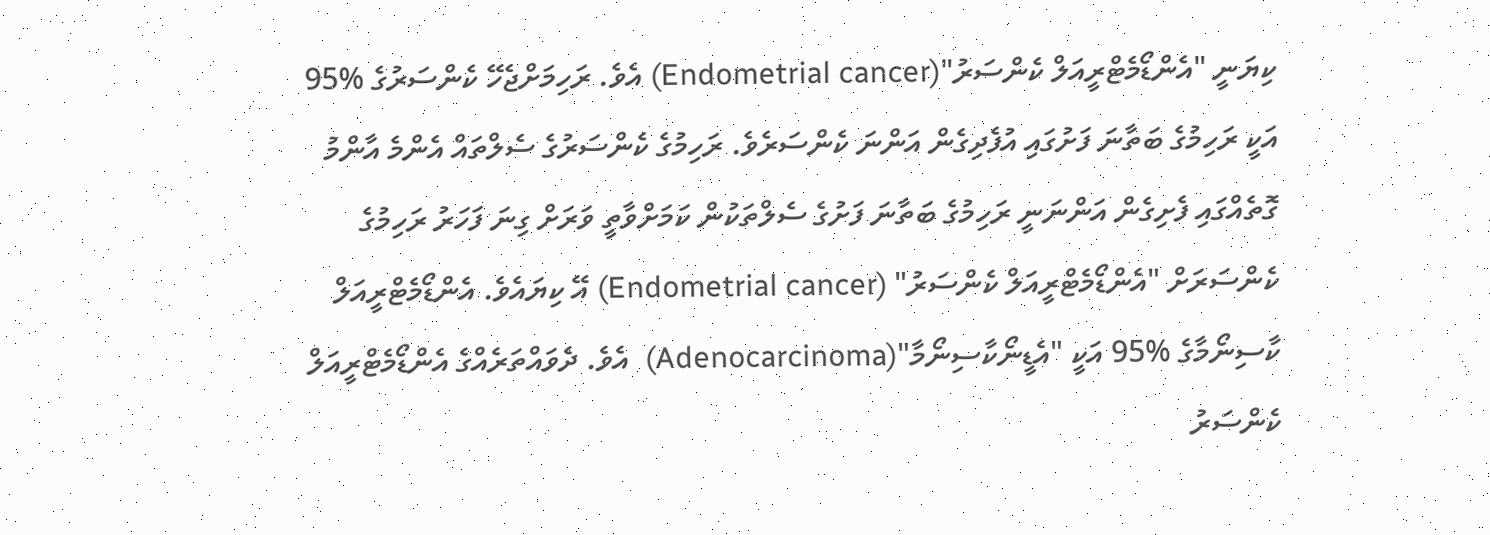ކިޔަނީ "އެންޑޯމެޓްރީއަލް ކެންސަރު"(Endometrial cancer) އެވެ. ރަހިމަށްޖެހޭ ކެންސަރުގެ %95 އަކީ ރަހިމުގެ ބަތާނަ ފަށުގައި އުފެދިގެން އަންނަ ކެންސަރެވެ. ރަހިމުގެ ކެންސަރުގެ ސެލްތައް އެންމެ އާންމު ގޮތެއްގައި ފެށިގެން އަންނަނީ ރަހިމުގެ ބަތާނަ ފަށުގެ ސެލްތަކުން ކަމަށްވާތީ ވަރަށް ގިނަ ފަހަރު ރަހިމުގެ ކެންސަރަށް "އެންޑޯމެޓްރީއަލް ކެންސަރު" (Endometrial cancer) އޭ ކިޔައެވެ. އެންޑޯމެޓްރީއަލް ކާސިނޯމާގެ %95 އަކީ "އެޑީނޯކާސިނޯމާ"(Adenocarcinoma)  އެވެ. ދެވައްތަރެއްގެ އެންޑޯމެޓްރީއަލް ކެންސަރު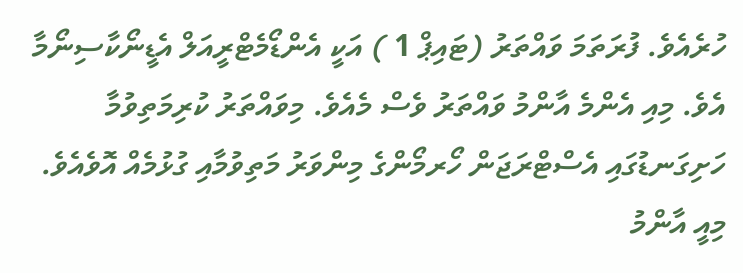ހުރެއެވެ. ފުރަތަމަ ވައްތަރު (ޓައިޕް 1 ) އަކީ އެންޑޯމެޓްރީއަލް އެޑީނޯކާސިނޯމާ އެވެ. މިއި އެންމެ އާންމު ވައްތަރު ވެސް މެއެވެ. މިވައްތަރު ކުރިމަތިވުމާ ހަށިގަނޑުގައި އެސްޓްރަޖަން ހޯރމޯންގެ މިންވަރު މަތިވުމާއި ގުޅުމެއް އޮވެއެވެ. މިއީ އާންމު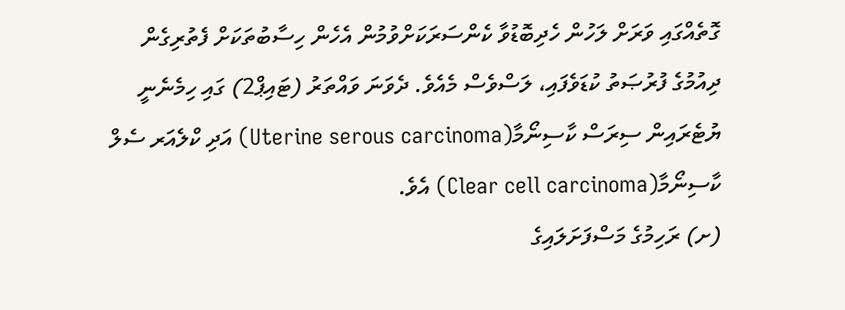ގޮތެއްގައި ވަރަށް ލަހުން ހެދިބޮޑުވާ ކެންސަރަކަށްވުމުން އެހެން ހިސާބުތަކަށް ފެތުރިގެން ދިއުމުގެ ފުރުޞަތު ކުޑަވެފައި، ލަސްވެސް މެއެވެ. ދެވަނަ ވައްތަރު (ޓައިޕް2) ގައި ހިމެނެނީ ޔުޓެރައިން ސިރަސް ކާސިނޯމާ(Uterine serous carcinoma) އަދި ކްލެއަރ ސެލް ކާސިނޯމާ(Clear cell carcinoma) އެވެ.
(ށ) ރަހިމުގެ މަސްފަށަލައިގެ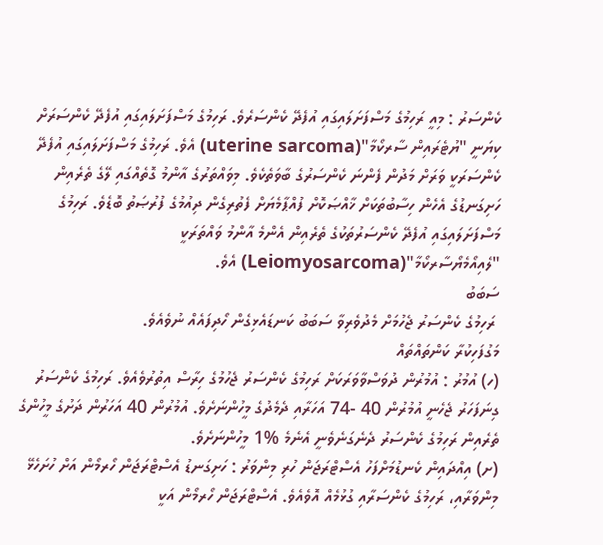ކެންސަރު : މިއީ ރަހިމުގެ މަސްފަށަލައިގައި އުފެދޭ ކެންސަރެވެ. ރަހިމުގެ މަސްފަށަލައިގައި އުފެދޭ ކެންސަރަށް ކިޔަނީ "ޔުޓެރައިން ސާރކޯމާ"(uterine sarcoma) އެވެ. ރަހިމުގެ މަސްފަށަލައިގައި އުފެދޭ ކެންސަރަކީ ވަރަށް މަދުން ފެންނަ ކެންސަރުގެ ބާވަތެކެވެ. މިވައްތަރުގެ އާންމު ގޮތެއްގައި ލޭގެ ތެރެއިން ހަށިގަނޑުގެ އެހެން ހިސާބުތަކަށް ޚާއްޞަކޮށް ފުއްޕާމެޔަށް ފެތުރިގެން ދިއުމުގެ ފުރުޞަތު ބޮޑެވެ. ރަހިމުގެ މަސްފަށަލައިގައި އުފެދޭ ކެންސަރުތަކުގެ ތެރެއިން އެންމެ އާންމު ވައްތަރަކީ "ލެއިއޯމެޔޯސާރކޯމާ"(Leiomyosarcoma) އެވެ.
ސަބަބު
 ރަހިމުގެ ކެންސަރު ޖެހުމަށް މެދުވެރިވާ ސަބަބު ކަނޑައެޅިގެން ހޯދިފައެއް ނުވެއެވެ.
މަގުފަހިކުރާ ކަންތައްތައް
(ހ) އުމުރު : އުމުރުން ދުވަސްވާވަރަކަށް ރަހިމުގެ ކެންސަރު ޖެހުމުގެ ހިރާސް އިތުރުވެއެވެ. ރަހިމުގެ ކެންސަރު ގިނަފަހަރު ޖެހެނީ އުމުރުން 40 -74 އަހަރާއި ދެމެދުގެ މީހުންނަށެވެ. އުމުރުން 40 އަހަރުން ދަށުގެ މީހުންގެ ތެރެއިން ރަހިމުގެ ކެންސަރު ދެނެގަނެވެނީ އެނެމެ %1 މީހުންނަށެވެ.
(ށ) އިއްދައިން ކެނޑުމަށްފަހު އެސްޓްރަޖަން ހުރި މިންވަރު : ހަށިގަނޑު އެސްޓްރަޖަން ހޯރމޯން އަށް ހުށަހެޅޭ މިންވަރާއި، ރަހިމުގެ ކެންސަރާއި ގުޅުމެއް އޮވެއެވެ. އެސްޓްރަޖަން ހޯރމޯން އަކީ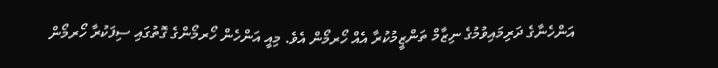އަންހެނާގެ ދަރިމައިވުމުގެ ނިޒާމް ތަންޒީމުކުރާ އެއް ހޯރމޯން އެވެ. މިއީ އަންހެން ހޯރމޯންގެ ގޮތުގައި ސިފަކުރާ ހޯރމޯން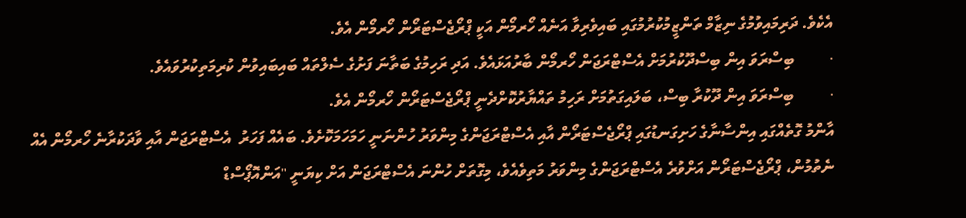އެކެވެ. ދަރިމައިވުމުގެ ނިޒާމް ތަންޒީމުކުރުމުގައި ބައިވެރިވާ އަނެއް ހޯރމޯން އަކީ ޕްރޯޖެސްޓަރޯން ހޯރމޯން އެވެ.
·         ބިސްރަވަ އިން ބިސްދޫކުރުމަށް އެސްޓްރަޖަން ހޯރމޯން ބާރުއަޅައެވެ. އަދި ރަހިމުގެ ބަތާނަ ފަށުގެ ސެލްތައް ބައިބައިވުން ކުރިމަތިކުރުވައެވެ.
·         ބިސްރަވަ އިން ދޫކުރާ ބިސް، ބަލައިގަތުމަށް ރަހިމު ތައްޔާރުކޮށްދެނީ ޕްރޯޖެސްޓަރޯން ހޯރމޯން އެވެ.
އާންމު ގޮތެއްގައި އިންސާނާގެ ހަށިގަނޑުގައި ޕްރޯޖެސްޓަރޯން އާއި އެސްޓްރަޖަންގެ މިންވަރު ހުންނަނީ ހަމަހަމަކޮށެވެ. ބައެއް ފަހަރު  އެސްޓްރަޖަން އާއި ވާދަކުރާނެ ހޯރމޯން އެއް ނެތުމުން، ޕްރޯޖެސްޓަރޯން އަށްވުރެ އެސްޓްރަޖަންގެ މިންވަރު މަތިވެއެވެ، މިގޮތަށް ހުންނަ އެސްޓްރަޖަން އަށް ކިޔަނީ "އަންއޮޕޯސްޑް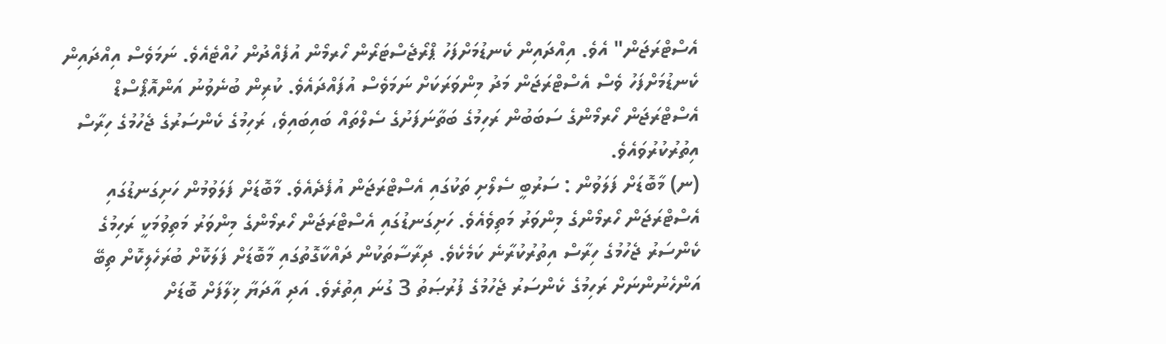އެސްޓްރަޖަން" އެވެ. އިއްދައިން ކެނޑުމަށްފަހު ޕްރޯޖެސްޓަރޯން ހޯރމޯން އުފެއްދުން ހުއްޓެއެވެ. ނަމަވެސް އިއްދައިން ކެނޑުމަށްފަހު ވެސް އެސްޓްރަޖަން މަދު މިންވަރަކަށް ނަމަވެސް އުފައްދައެވެ. ކުރިން ބުނެވުނު އަންއޮޕޯސްޑް އެސްޓްރަޖަން ހޯރމޯންގެ ސަބަބުން ރަހިމުގެ ބަތާނަފަށުގެ ސެލްތައް ބައިބައިވެ، ރަހިމުގެ ކެންސަރުގެ ޖެހުމުގެ ހިރާސް އިތުރުކުރުވައެވެ.
(ނ) މާބޮޑަށް ފަލަވުން : ސަރުބީ ސެލޯށި ތަކުގައި އެސްޓްރަޖަން އުފެދެއެވެ. މާބޮޑަށް ފަލަވުމުން ހަށިގަނޑުގައި އެސްޓްރަޖަން ހޯރމޯންގެ މިންވަރު މަތިވެއެވެ. ހަށިގަނޑުގައި އެސްޓްރަޖަން ހޯރމޯންގެ މިންވަރު މަތިވުމަކީ ރަހިމުގެ ކެންސަރު ޖެހުމުގެ ހިރާސް އިތުރުކުރާނެ ކަމެކެވެ. ދިރާސާތަކުން ދައްކާގޮތުގައި މާބޮޑަށް ފަލަކޮށް ބުރަހެލިކޮށް ތިބޭ އަންހެނުންނަށް ރަހިމުގެ ކެންސަރު ޖެހުމުގެ ފުރުޞަތު 3 ގުނަ އިތުރެވެ. އަދި އާދަޔާ ޚިލާފަށް ބޮޑަށް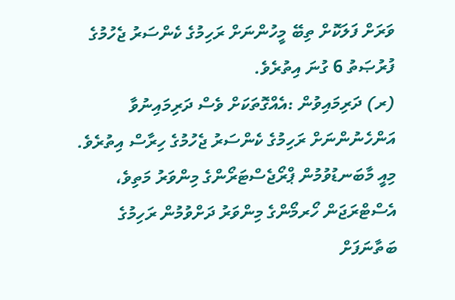ވަރަށް ފަލަކޮށް ތިބޭ މީހުންނަށް ރަހިމުގެ ކެންސަރު ޖެހުމުގެ ފުރުޞަތު 6 ގުނަ އިތުރެވެ.
(ރ) ދަރިމައިވުން :އެއްގޮތަކަށް ވެސް ދަރިމައިނުވާ އަންހެނުންނަށް ރަހިމުގެ ކެންސަރު ޖެހުމުގެ ހިރާސް އިތުރެވެ. މިއީ މާބަނޑުވުމުން ޕްރޯޖެސްޓަރޯންގެ މިންވަރު މަތިވެ، އެސްޓްރަޖަން ހޯރމޯންގެ މިންވަރު ދަށްވުމުން ރަހިމުގެ ބަތާނަފަށް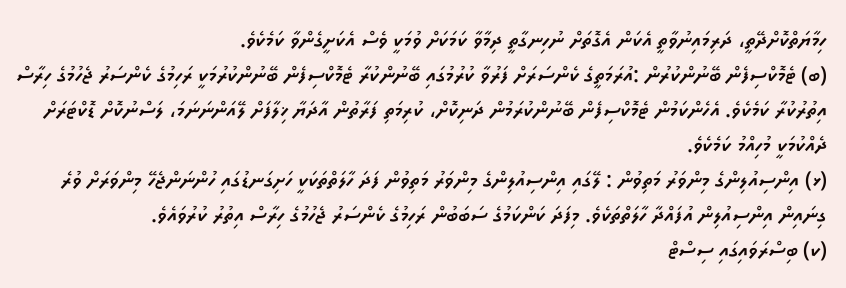ހިމާޔަތްކޮށްދޭތީ، ދަރިމައިނުވާތީ އެކަން އެގޮތަށް ނުހިނގާތީ ދިމާވާ ކަމަކަށް ވުމަކީ ވެސް އެކަށީގެންވާ ކަމެކެވެ.
(ބ) ޓެމޮކްސިފެން ބޭނުންކުރުން :އުރަމަތީގެ ކެންސަރަށް ފަރުވާ ކުރުމުގައި ބޭނުންކުރާ ޓެމޮކްސިފެން ބޭނުންކުރުމަކީ ރަހިމުގެ ކެންސަރު ޖެހުމުގެ ހިރާސް އިތުރުކުރާ ކަމެކެވެ. އެހެންކަމުން ޓެމޮކްސިފެން ބޭނުންކުރަމުން ދަނިކޮށް، ކުރިމަތި ފަރާތުން އާދަޔާ ޚިލާފަށް ލޭއަންނަނަމަ، ލަސްނުކޮށް ޑޮކްޓަރަށް ދެއްކުމަކީ މުހިއްމު ކަމެކެވެ.
(ޅ) އިންސިއުލިންގެ މިންވަރު މަތިވުން : ލޭގައި އިންސިއުލިންގެ މިންވަރު މަތިވުން ފަދަ ހާލަތްތަކަކީ ހަށިގަނޑުގައި ހުންނަންޖެހޭ މިންވަރަށް ވުރެ ގިނައިން އިންސިއުލިން އުފައްދާ ހާލަތްތަކެވެ. މިފަދަ ކަންކަމުގެ ސަބަބުން ރަހިމުގެ ކެންސަރު ޖެހުމުގެ ހިރާސް އިތުރު ކުރުވައެވެ.
(ކ) ބިސްރަވައިގައި ސިސްޓް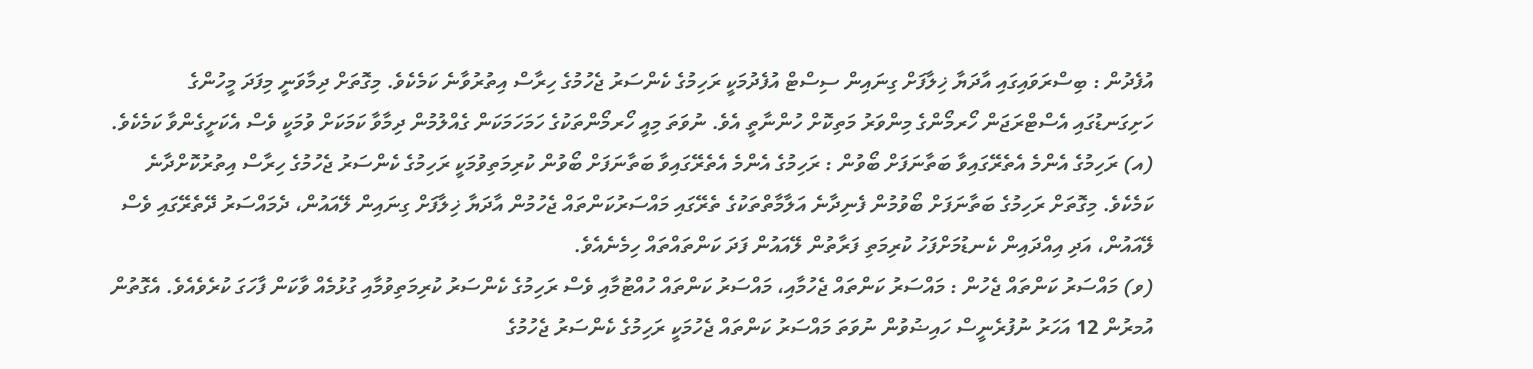އުފެދުން : ބިސްރަވައިގައި އާދަޔާ ޚިލާފަށް ގިނައިން ސިސްޓް އުފެދުމަކީ ރަހިމުގެ ކެންސަރު ޖެހުމުގެ ހިރާސް އިތުރުވާނެ ކަމެކެވެ. މިގޮތަށް ދިމާވަނީ މިފަދަ މީހުންގެ ހަށިގަނޑުގައި އެސްޓްރަޖަން ހޯރމޯންގެ މިންވަރު މަތިކޮށް ހުންނާތީ އެވެ. ނުވަތަ މިއީ ހޯރމޯންތަކުގެ ހަމަހަމަކަން ގެއްލުމުން ދިމާވާ ކަމަކަށް ވުމަކީ ވެސް އެކަށީގެންވާ ކަމެކެވެ.
(އ) ރަހިމުގެ އެންމެ އެތެރޭގައިވާ ބަތާނަފަށް ބޯވުން : ރަހިމުގެ އެންމެ އެތެރޭގައިވާ ބަތާނަފަށް ބޯވުން ކުރިމަތިވުމަކީ ރަހިމުގެ ކެންސަރު ޖެހުމުގެ ހިރާސް އިތުރުކޮށްދާނެ ކަމެކެވެ. މިގޮތަށް ރަހިމުގެ ބަތާނަފަށް ބޯވުމުން ފެނިދާނެ އަލާމާތްތަކުގެ ތެރޭގައި މައްސަރުކަންތައް ޖެހުމުން އާދަޔާ ޚިލާފަށް ގިނައިން ލޭއައުން، ދެމައްސަރު ދޭތެރޭގައި ވެސް ލޭއައުން، އަދި އިއްދައިން ކެނޑުމަށްފަހު ކުރިމަތި ފަރާތުން ލޭއައުން ފަދަ ކަންތައްތައް ހިމެނެއެވެ.
(ވ) މައްސަރު ކަންތައް ޖެހުން : މައްސަރު ކަންތައް ޖެހުމާއި، މައްސަރު ކަންތައް ހުއްޓުމާއި ވެސް ރަހިމުގެ ކެންސަރު ކުރިމަތިވުމާއި ގުޅުމެއް ވާކަން ފާހަގަ ކުރެވެއެވެ. އެގޮތުން އުމރުން 12 އަހަރު ނުފުރެނީސް ހައިޟުވުން ނުވަތަ މައްސަރު ކަންތައް ޖެހުމަކީ ރަހިމުގެ ކެންސަރު ޖެހުމުގެ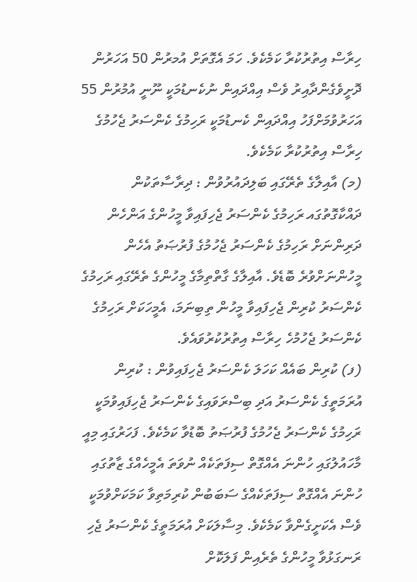ހިރާސް އިތުރުކުރާ ކަމެކެވެ. ހަމަ އެގޮތަށް އުމރުން 50 އަހަރުން ދޮށީވެގެންދާއިރު ވެސް އިއްދައިން ނުކެނޑުމަކީ ނޫނީ އުމުރުން 55 އަހަރުވުމަށްފަހު އިއްދައިން ކެނޑުމަކީ ރަހިމުގެ ކެންސަރު ޖެހުމުގެ ހިރާސް އިތުރުކުރާ ކަމެކެވެ.
(މ) އާއިލާގެ ތެރޭގައި ބަލިދައުރުވުން : ދިރާސާތަކުން ދައްކާގޮތުގައ ރަހިމުގެ ކެންސަރު ޖެހިފައިވާ މީހުންގެ އަންހެން ދަރިންނަށް ރަހިމުގެ ކެންސަރު ޖެހުމުގެ ފުރުޞަތު އެހެން މީހުންނަށްވުރެ ބޮޑެވެ. އާއިލާގެ ގާތްތިމާގެ މީހުންގެ ތެރޭގައި ރަހިމުގެ ކެންސަރު ކުރިން ޖެހިފައިވާ މީހުން ތިބިނަމަ، އެމީހަކަށް ރަހިމުގެ ކެންސަރު ޖެހުމުހެ ހިރާސް އިތުރުކުރުވައެވެ.
(ފ) ކުރިން ބައެއް ކަހަލަ ކެންސަރު ޖެހިފައިވުން : ކުރިން އުރަމަތީގެ ކެންސަރު އަދި ބިސްރަވައިގެ ކެންސަރު ޖެހިފައިވުމަކީ ރަހިމުގެ ކެންސަރު ޖެހުމުގެ ފުރުޞަތު ބޮޑުވާ ކަމެކެވެ. ފަހަރުގައި މިއީ މާހައުލުގައި ހުންނަ އެއްގޮތް ސިފަތަކެއް ނުވަތަ އެމީހެއްގެ ޒާތުގައި ހުންނަ އެއްގޮތް ސިފަތަކެއްގެ ސަބަބުން ކުރިމަތިވާ ކަމަކަށްވުމަކީ ވެސް އެކަށީގެންވާ ކަމެކެވެ. މިސާލަކަށް އުރަމަތީގެ ކެންސަރު ޖެހި ރަނގަޅުވާ މީހުންގެ ތެރެއިން ފަލަކޮށް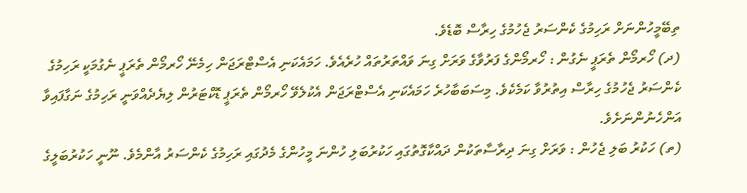ތިބޭމީހުންނަށް ރަހިމުގެ ކެންސަރު ޖެހުމުގެ ހިރާސް ބޮޑެވެ.
(ދ) ހޯރމޯން ތެރަޕީ ނެގުން : ހޯރމޯންގެ ފަރުވާގެ ވަރަށް ގިނަ ވައްތަރުތައް ހުރެއެވެ. ހަމައެކަނި އެސްޓްރަޖަން ހިމެނޭ ހޯރމޯން ތެރަޕީ ނެގުމަކީ ރަހިމުގެ ކެންސަރު ޖެހުމުގެ ހިރާސް އިތުރުވާ ކަމެކެވެ. މިސަބަބާހުރެ ހަމައެކަނި އެސްޓްރަޖަން އެކުލެވޭ ހޯރމޯން ތެރަޕީ ޑޮކްޓަރުން ލިޔެދެއްވަނީ ރަހިމުގެ ނަގާފައިވާ އަންހެނުންނަށެވެ.
(ތ) ހަކުރު ބަލި ޖެހުން : ވަރަށް ގިނަ ދިރާސާތަކުން ދައްކާގޮތުގައި ހަކުރުބަލި ހުންނަ މީހުންގެ މެދުގައި ރަހިމުގެ ކެންސަރު އާންމެވެ. ނޫނީ ހަކުރުބަލީގެ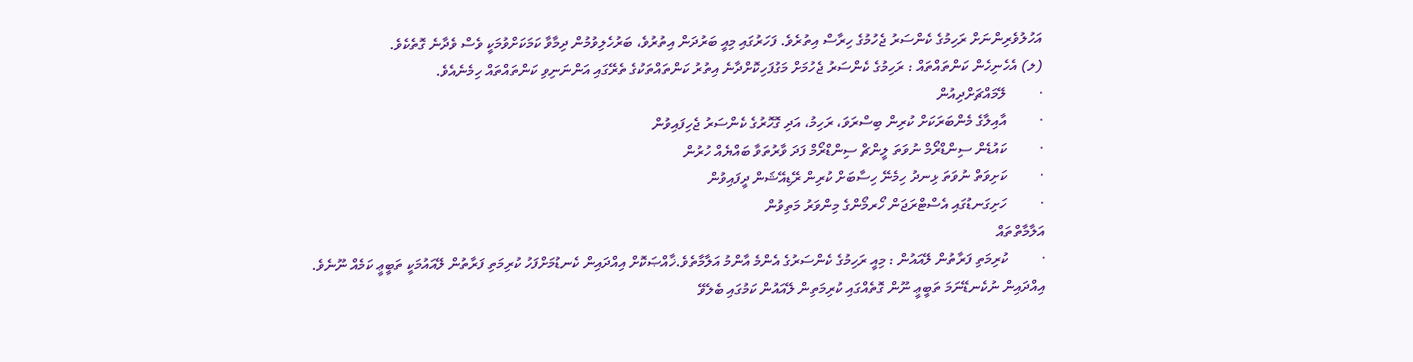އަހުލުވެރިންނަށް ރަހިމުގެ ކެންސަރު ޖެހުމުގެ ހިރާސް އިތުރެވެ. ފަހަރުގައި މިއީ ބަރުދަން އިތުރުވެ، ބަރުހެލިވުމުން ދިމާވާ ކަމަކަށްވުމަކީ ވެސް ވެދާނެ ގޮތެކެވެ.
(ލ) އެހެނިހެން ކަންތައްތައް : ރަހިމުގެ ކެންސަރު ޖެހުމަށް މަގުފަހިކޮށްދާނެ އިތުރު ކަންތައްތަކުގެ ތެރޭގައި އަންނަނިވި ކަންތައްތައް ހިމެނެއެވެ.
·         ލޭމައްޗަށްދިއުން
·         އާއިލާގެ މެންބަރަކަށް ކުރިން ބިސްރަވަ، ރަހިމު، އަދި ގޮހޮރުގެ ކެންސަރު ޖެހިފައިވުން
·         ކައުޑެން ސިންޑްރޯމް ނުވަތަ ލީންޗް ސިންޑްރޯމް ފަދަ ވާރުތަވާ ބައްޔެއް ހުރުން
·         ކަށިވަތް ނުވަތަ ޅިނދު ހިމެނޭ ހިސާބަށް ކުރިން ރޭޑިއޭޝަން ދީފައިވުން
·         ހަށިގަނޑުގައި އެސްޓްރަޖަން ހޯރމޯންގެ މިންވަރު މަތިވުން
އަލާމާތްތައް
·         ކުރިމަތި ފަރާތުން ލޭއައުން : މިއީ ރަހިމުގެ ކެންސަރުގެ އެންމެ އާންމު އަލާމާތެވެ.ޚާއްޞަކޮށް އިއްދައިން ކެނޑުމަށްފަހު ކުރިމަތި ފަރާތުން ލޭއައުމަކީ ތަބީޢީ ކަމެއް ނޫނެވެ. އިއްދައިން ނުކެނޑޭނަމަ ތަބީޢީ ނޫން ގޮތެއްގައި ކުރިމަތިން ލޭއައުން ކަމުގައި ބެލެވޭ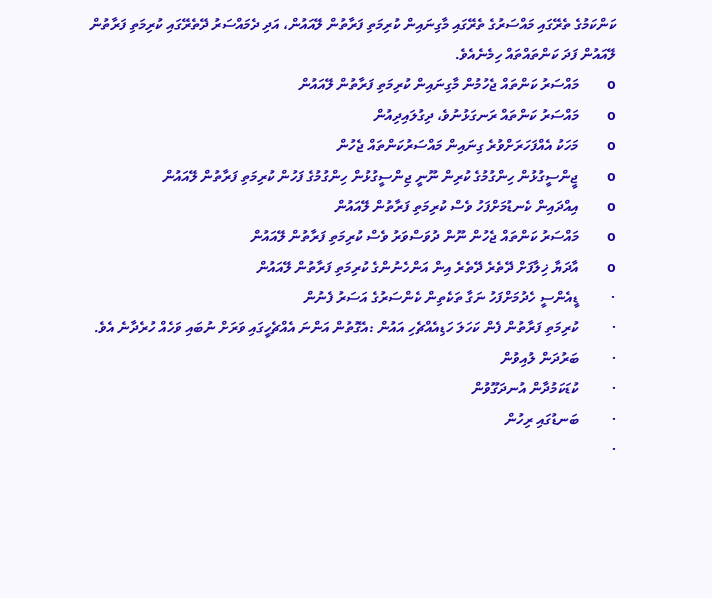ކަންކަމުގެ ތެރޭގައި މައްސަރުގެ ތެރޭގައި މާގިނައިން ކުރިމަތި ފަރާތުން ލޭއައުން، އަދި ދެމައްސަރު ދޭތެރޭގައި ކުރިމަތި ފަރާތުން ލޭއައުން ފަދަ ކަންތައްތައް ހިމެނެއެވެ.
o       މައްސަރު ކަންތައް ޖެހުމުން މާގިނައިން ކުރިމަތި ފަރާތުން ލޭއައުން
o       މައްސަރު ކަންތައް ރަނގަޅުނުވެ، ދިގުލައިދިއުން
o       މަހަކު އެއްފަހަރަށްވުރެ ގިނައިން މައްސަރުކަންތައް ޖެހުން
o       ޖީންސީގުޅުން ހިންގުމުގެ ކުރިން ނޫނީ ޖިންސީގުޅުން ހިންގުމުގެ ފަހުން ކުރިމަތި ފަރާތުން ލޭއައުން
o       އިއްދައިން ކެނޑުމަށްފަހު ވެސް ކުރިމަތި ފަރާތުން ލޭއައުން
o       މައްސަރު ކަންތައް ޖެހުން ނޫން ދުވަސްވަރު ވެސް ކުރިމަތި ފަރާތުން ލޭއައުން
o       އާދަޔާ ޚިލާފަށް ދޭތެރެ ދޭތެރެ އިން އަންހެނުންގެ ކުރިމަތި ފަރާތުން ލޭއައުން
·         ޑީއެންސީ ހެދުމަށްފަހު ނަގާ ތަކެތިން ކެންސަރުގެ އަސަރު ފެނުން
·         ކުރިމަތި ފަރާތުން ފެން ކަހަލަ ހަޑިއެއްޗެހި އައުން :އެގޮތުން އަންނަ އެއްޗެހީގައި ވަރަށް ނުބައި ވަހެއް ހުރެދާނެ އެވެ.
·         ބަރުދަން ލުއިވުން
·         ކުޑަކަމުދާން އުނދަގޫވުން
·         ބަނޑުގައި ރިހުން
·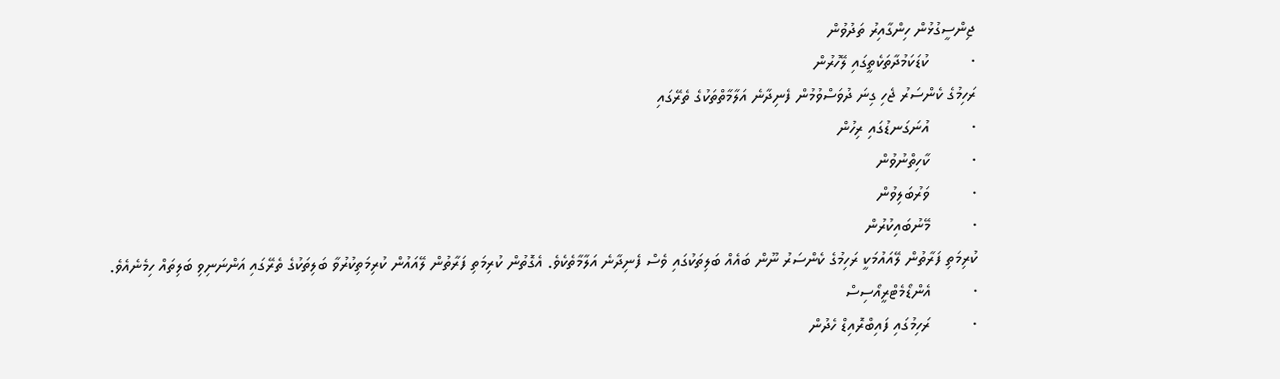ޖިންސީގުޅުން ހިންގާއިރު ތަދުވުން
·         ކުޑަކަމުދާތަކެތީގައި ލޭހުރުން
ރަހިމުގެ ކެންސަރު ޖެހި ގިނަ ދުވަސްވުމުން ފެނިދާނެ އަލާމާތްތަކުގެ ތެރޭގައި
·         އުނަގަނޑުގައި ރިހުން
·         ކާހިތްނުވުން
·         ވަރުބަލިވުން
·         މޭނުބައިކުރުން
ކުރިމަތި ފަރާތުން ލޭއައުމަކީ ރަހިމުގެ ކެންސަރު ނޫން ބައެއް ބަލިތަކުގައި ވެސް ފެނިދާނެ އަލާމާތެކެވެ. އެގޮތުން ކުރިމަތި ފަރާތުން ލޭއައުން ކުރިމަތިކުރުވާ ބަލިތަކުގެ ތެރޭގައި އަންނަނިވި ބަލިތައް ހިމެނެއެވެ.
·         އެންޑޯމެޓްރީއޯސިސް
·         ރަހިމުގައި ފައިބްރޮއިޑް ހެދުން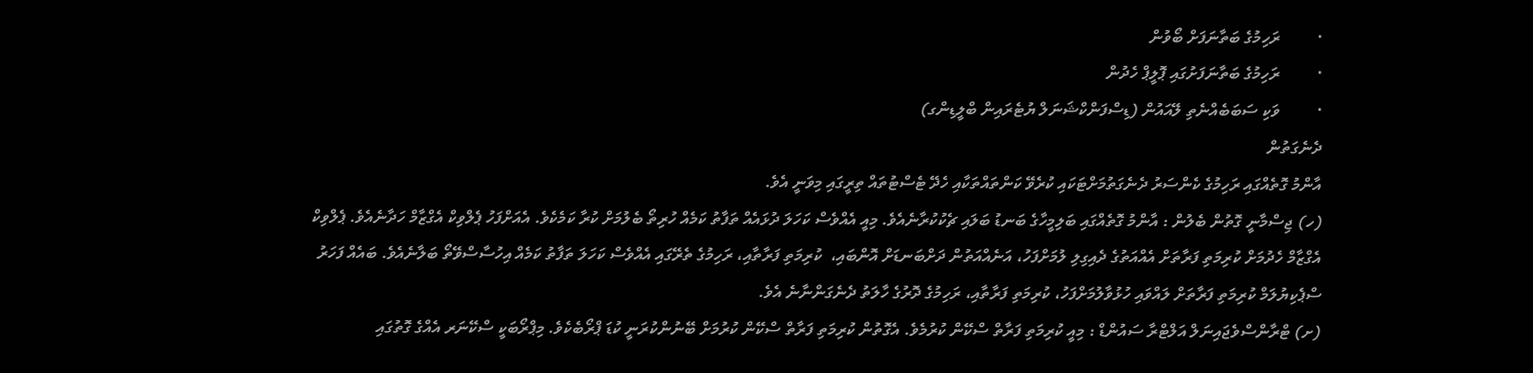·         ރަހިމުގެ ބަތާނަފަށް ބޯވުން
·         ރަހިމުގެ ބަތާނަފަށުގައި ޕޮލީޕް ހެދުން
·         ވަކި ސަބަބެއްނެތި ލޭއައުން (ޑިސްފަންކްޝަނަލް ޔުޓެރައިން ބްލީޑިންގ)
ދެނެގަތުން
އާންމު ގޮތެއްގައި ރަހިމުގެ ކެންސަރު ދެނެގަތުމަށްޓަކައި ކުރެވޭ ކަންތައްތަކާއި ހެދޭ ޓެސްޓުތައް ތިރީގައި މިވަނީ އެވެ.
(ހ) ޖިސްމާނީ ގޮތުން ބެލުން : އާންމު ގޮތެއްގައި ބަލިމީހާގެ ބަނޑު ބަލައި ޗެކުކުރާނެއެވެ. މިއީ އެއްވެސް ކަހަލަ ދުޅައެއް ތަފާތު ކަމެއް ހުރިތޯ ބެލުމަށް ކުރާ ކަމެކެވެ. އެއަށްފަހު ޕެލްވިކް އެގްޒާމް ހަދާނެއެވެ. ޕެލްވިކް އެގްޒާމް ހެދުމަށް ކުރިމަތި ފަރާތަށް އެއްއަތުގެ ދެއިގިލި ލުމަށްފަހު، އަނެއްއަތުން ދަށްބަނޑަށް އޮންބައި،  ކުރިމަތި ފަރާތާއި، ރަހިމުގެ ތެރޭގައި އެއްވެސް ކަހަލަ ތަފާތު ކަމެއް އިހުސާސްވޭތޯ ބަލާނެއެވެ. ބައެއް ފަހަރު ސްޕެކިޔުލަމް ކުރިމަތި ފަރާތަށް ލައްވައި ހުޅުވާލުމަށްފަހު، ކުރިމަތި ފަރާތާއި، ރަހިމުގެ ދޮރުގެ ހާލަތު ދެނެގަންނާނެ އެވެ.
(ށ) ޓްރާންސްވެޖައިނަލް އަލްޓްރާ ސައުންޑް : މިއީ ކުރިމަތި ފަރާތް ސްކޭން ކުރުމެވެ. އެގޮތުން ކުރިމަތި ފަރާތް ސްކޭން ކުރުމަށް ބޭނުންކުރަނީ ކުޑަ ޕްރޯބެކެވެ. މިޕްރޯބަކީ ސްކޭނަރ އެއްގެ ގޮތުގައި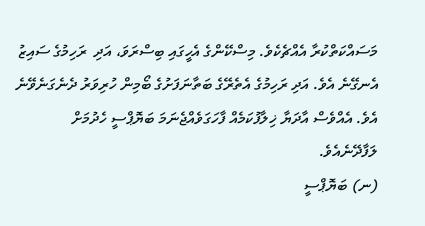މަސައްކަތްކުރާ އެއްޗެކެވެ. މިސްކޭންގެ އެހީގައި ބިސްރަވަ، އަދި  ރަހިމުގެ ސައިޒު އެނގޭނެ އެވެ. އަދި ރަހިމުގެ އެތެރޭގެ ބަތާނަފަށުގެ ބޯމިން ހުރިވަރު ދެނެގަނެވޭނެ އެވެ. އެއްވެސް އާދަޔާ ޚިލާފުކަމެއް ފާހަގަވެއްޖެނަމަ ބަޔޮޕްސީ ހެދުމަށް ލަފާދޭނެއެވެ.
(ނ) ބަޔޮޕްސީ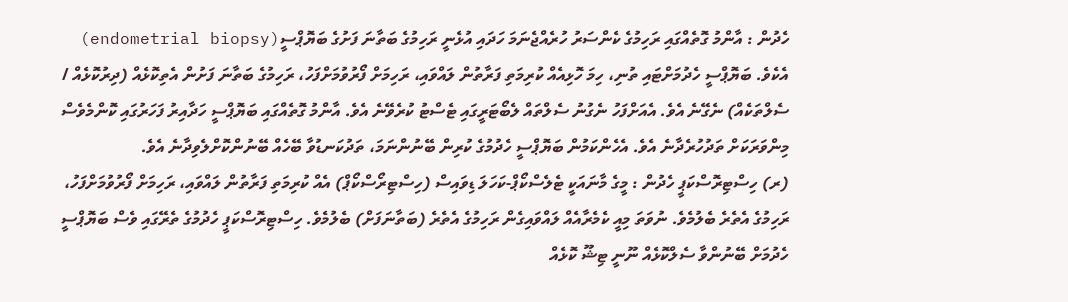ހެދުން : އާންމު ގޮތެއްގައި ރަހިމުގެ ކެންސަރު ހުރެއްޖެނަމަ ހަދައި އުޅެނީ ރަހިމުގެ ބަތާނަ ފަށުގެ ބަޔޮޕްސީ(endometrial biopsy) އެކެވެ. ބަޔޮޕްސީ ހެދުމަށްޓައި ތުނި، ހިމަ ހޮޅިއެއް ކުރިމަތި ފަރާތުން ލައްވައި، ރަހިމަށް ފޯރުވުމަށްފަހު، ރަހިމުގެ ބަތާނަ ފަށުން އެތިކޮޅެއް (ދިރުކޮޅެއް / ސެލްތަކެއް) ނެގޭނެ އެވެ. އެއަށްފަހު ނެގުނު ސެލްތައް ލެބޯޓަރީގައި ޓެސްޓު ކުރެވޭނެ އެވެ. އާންމު ގޮތެއްގައި ބަޔޮޕްސީ ހަދާއިރު ފަހަރުގައި ކޮންމެވެސް މިންވަރަކަށް ތަދުހުރެދާނެ އެވެ. އެހެންކަމުން ބަޔޮޕްސީ ހެދުމުގެ ކުރިން ބޭނުންނަމަ، ތަދުކަނޑުވާ ބޭހެއް ބޭނުންކޮށްލެވިދާނެ އެވެ.
(ރ) ހިސްޓިރޮސްކަޕީ ހެދުން : މީގެ މާނައަކީ ޓެލެސްކޯޕް-ކަހަލަ ޑިވައިސް (ހިސްޓިރޯސްކޯޕް) އެއް ކުރިމަތި ފަރާތުން ލައްވައި، ރަހިމަށް ފޯރުވުމަށްފަހު، ރަހިމުގެ އެތެރެ ބެލުމެވެ. ނުވަތަ މިއީ ކެމެރާއެއް ލައްވައިގެން ރަހިމުގެ އެތެރެ (ބަތާނަފަށް) ބެލުމެވެ. ހިސްޓިރޮސްކަޕީ ހެދުމުގެ ތެރޭގައި ވެސް ބަޔޮޕްސީ ހެދުމަށް ބޭނުންވާ ސެލްކޮޅެއް ނޫނީ ޓިޝޫ ކޮޅެއް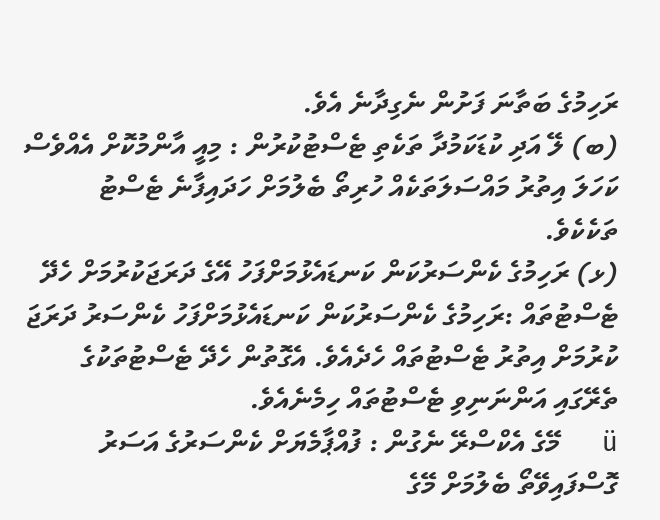ރަހިމުގެ ބަތާނަ ފަށުން ނެގިދާނެ އެވެ.
(ބ) ލޭ އަދި ކުޑަކަމުދާ ތަކެތި ޓެސްޓުކުރުން : މިއީ އާންމުކޮށް އެއްވެސް ކަހަލަ އިތުރު މައްސަލަތަކެއް ހުރިތޯ ބެލުމަށް ހަދައިފާނެ ޓެސްޓު ތަކެކެވެ.
(ޅ) ރަހިމުގެ ކެންސަރުކަން ކަނޑައެޅުމަށްފަހު އޭގެ ދަރަޖަކުރުމަށް ހެދޭ ޓެސްޓުތައް :ރަހިމުގެ ކެންސަރުކަން ކަނޑައެޅުމަށްފަހު ކެންސަރު ދަރަޖަ ކުރުމަށް އިތުރު ޓެސްޓުތައް ހެދެއެވެ. އެގޮތުން ހެދޭ ޓެސްޓުތަކުގެ ތެރޭގައި އަންނަނިވި ޓެސްޓުތައް ހިމެނެއެވެ.
ü      މޭގެ އެކްސްރޭ ނެގުން : ފުއްޕާމެޔަށް ކެންސަރުގެ އަސަރު ގޮސްފައިވޭތޯ ބެލުމަށް މޭގެ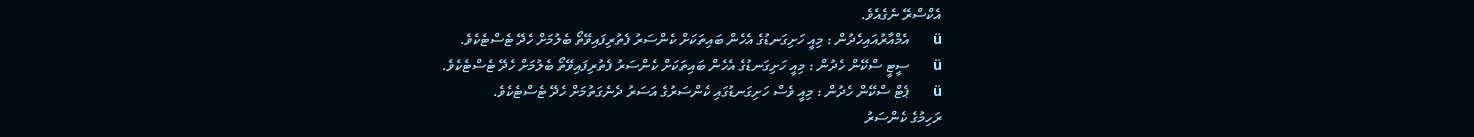އެކްސްރޭ ނެގެއެވެ.
ü      އެމްއާރުއައިހެދުން : މިއީ ހަށިގަނޑުގެ އެހެން ބައިތަކަށް ކެންސަރު ފެތުރިފައިވޭތޯ ބެލުމަށް ހެދޭ ޓެސްޓެކެވެ.
ü      ސީޓީ ސްކޭން ހެދުން : މިއީ ހަށިގަނޑުގެ އެހެން ބައިތަކަށް ކެންސަރު ފެތުރިފައިވޭތޯ ބެލުމަށް ހެދޭ ޓެސްޓެކެވެ.
ü      ޕެޓް ސްކޭން ހެދުން : މިއީ ވެސް ހަށިގަނޑުގައި ކެންސަރުގެ އަސަރު ދެނެގަތުމަށް ހެދޭ ޓެސްޓެކެވެ.
ރަހިމުގެ ކެންސަރު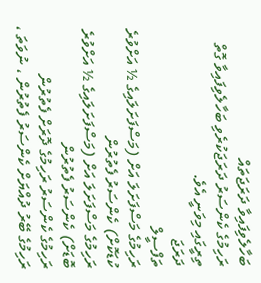ބަހާލެވިފައިވާ ދަރަޖަތައް
ރަހިމުގެ ކެންސަރު ދަރަޖަކުރެވި ބަހާލެވިފައިވާ ގޮތް ތިރީގައި މިވަނީ އެވެ.
ދަރަޖަ
ތަފްސީލް
ރަހިމުގެ މަސްފަށަލަ އަށް (މަސްފަށަލައިގެ ½ އަށްވުރެ ކުޑަކޮށް) ކެންސަރު ފެތުރުން
ރަހިމުގެ މަސްފަށަލަ އަށް (މަސްފަށަލައިގެ ½ އަށްވުރެ ބޮޑަށް) ކެންސަރު ފެތުރުން
ރަހިމުގެ ކެންސަރު ރަހިމުގެ ދޮރަށް ފެތުރުން
ރަހިމުގެ ބޭރު ދުއްޔަށް ކެންސަރު ފެތުރުން ، ނުވަތަ ،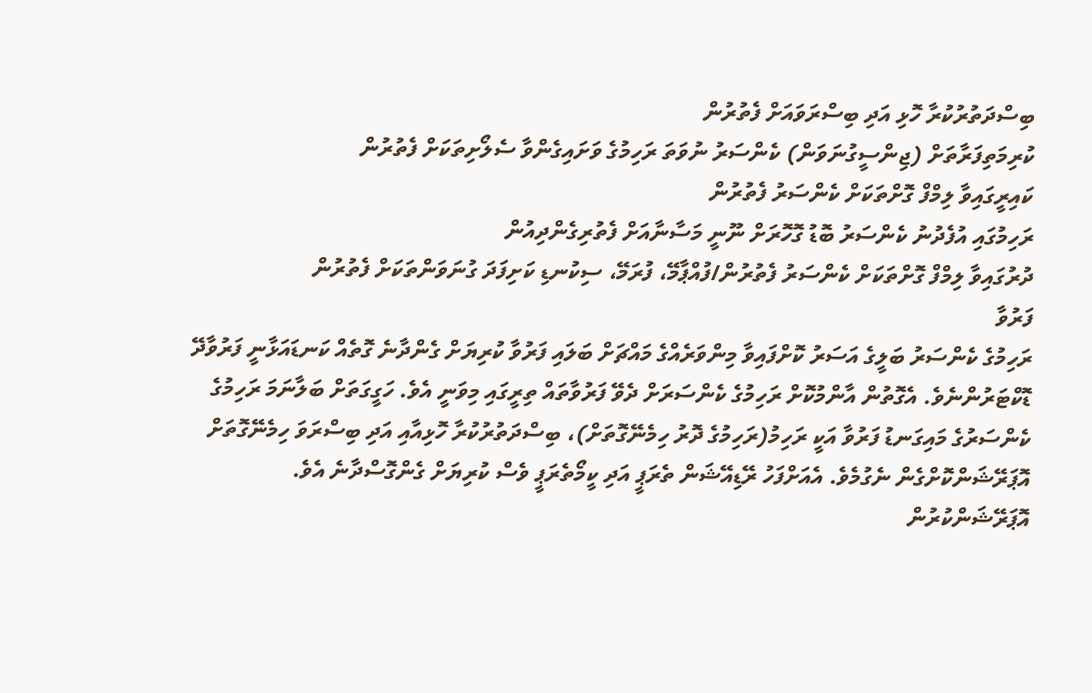ބިސްދަތުރުކުރާ ހޮޅި އަދި ބިސްރަވައަށް ފެތުރުން
ކުރިމަތިފަރާތަށް (ޖިންސީގުނަވަން) ކެންސަރު ނުވަތަ ރަހިމުގެ ވަށައިގެންވާ ސެލޯށިތަކަށް ފެތުރުން
ކައިރީގައިވާ ލިމްފް ގޮށްތަކަށް ކެންސަރު ފެތުރުން
ރަހިމުގައި އުފެދުނު ކެންސަރު ބޮޑު ގޮހޮރަށް ނޫނީ މަސާނާއަށް ފެތުރިގެންދިއުން
ދުރުގައިވާ ލިމްފް ގޮށްތަކަށް ކެންސަރު ފެތުރުން/ފުއްޕާމޭ، ފުރަމޭ، ސިކުނޑި ކަށިފަދަ ގުނަވަންތަކަށް ފެތުރުން
ފަރުވާ
ރަހިމުގެ ކެންސަރު ބަލީގެ އަސަރު ކޮށްފައިވާ މިންވަރެއްގެ މައްޗަށް ބަލައި ފަރުވާ ކުރިޔަށް ގެންދާނެ ގޮތެއް ކަނޑައަޅާނީ ފަރުވާދޭ ޑޮކްޓަރުންނެވެ. އެގޮތުން އާންމުކޮށް ރަހިމުގެ ކެންސަރަށް ދެވޭ ފަރުވާތައް ތިރީގައި މިވަނީ އެވެ. ހަގީގަތަށް ބަލާނަމަ ރަހިމުގެ ކެންސަރުގެ މައިގަނޑު ފަރުވާ އަކީ ރަހިމު(ރަހިމުގެ ދޮރު ހިމެނޭގޮތަށް)، ބިސްދަތުރުކުރާ ހޮޅިއާއި އަދި ބިސްރަވަ ހިމެނޭގޮތަށް އޮޕަރޭޝަންކޮށްގެން ނެގުމެވެ. އެއަށްފަހު ރޭޑިއޭޝަން ތެރަޕީ އަދި ކީމޯތެރަޕީ ވެސް ކުރިޔަށް ގެންގޮސްދާނެ އެވެ.
އޮޕަރޭޝަންކުރުން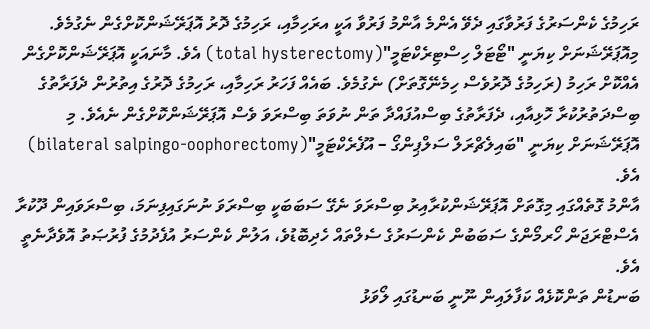ރަހިމުގެ ކެންސަރުގެ ފަރުވާގައި ދެވޭ އެންމެ އާންމު ފަރުވާ އަކީ އރަހިމާއި، ރަހިމުގެ ދޮރު އޮޕަރޭޝަންކޮށްގެން ނެގުމެވެ. މިއޮޕަރޭޝަނަށް ކިޔަނީ "ޓޯޓަލް ހިސްޓިރެކްޓަމީ"(total hysterectomy) އެވެ. މާނައަކީ އޮޕަރޭޝަންކޮށްގެން އެއްކޮށް ރަހިމު (ރަހިމުގެ ދޮރުވެސް ހިމެނޭގޮތަށް) ނެގުމެވެ. ބައެއް ފަހަރު ރަހިމާއި، ރަހިމުގެ ދޮރުގެ އިތުރުން ދެފަރާތުގެ ބިސްދަތުރުކުރާ ހޮޅިއާއި، ދެފަރާތުގެ ބިސްއުފައްދާ ތަން ނުވަތަ ބިސްރަވަ ވެސް އޮޕަރޭޝަންކޮށްގެން ނެއެވެ. މި އޮޕަރޭޝަނަށް ކިޔަނީ "ބައިލެޗްރަލް ސަލްޕިންގޯ – އޫފެރެކްޓަމީ"(bilateral salpingo-oophorectomy) އެވެ.
އާންމު ގޮތެއްގައި މިގޮތަށް އޮޕަރޭޝަންކުރާއިރު ބިސްރަވަ ނެގޭ ސަބަބަކީ ބިސްރަވަ ނުނަގައިފިނަމަ، ބިސްރަވައިން ދޫކުރާ އެސްޓްރަޖަން ހޯރމޯންގެ ސަބަބުން ކެންސަރުގެ ސެލްތައް ހެދިބޮޑުވެ، އަލުން ކެންސަރު އުފެދުމުގެ ފުރުޞަތު އޮވެދާނެތީ އެވެ.
ބަނޑުން ތަންކޮޅެއް ކަފާލައިން ނޫނީ ބަނޑުގައި ލޯވަޅު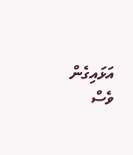އަޅައިގެން ވެސް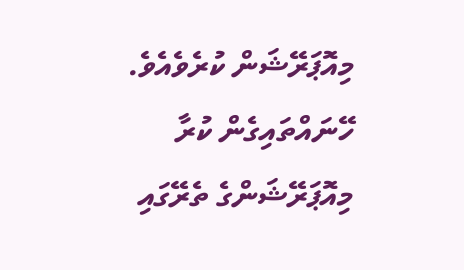މިއޮޕަރޭޝަން ކުރެވެއެވެ. ހޭނައްތައިގެން ކުރާ މިއޮޕަރޭޝަންގެ ތެރޭގައި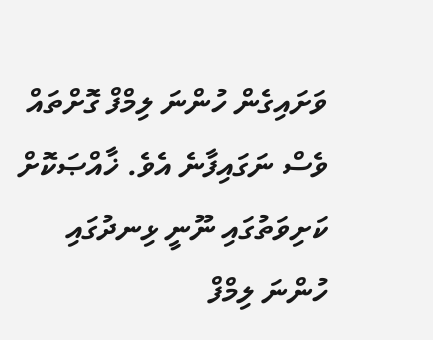ވަށައިގެން ހުންނަ ލިމްފް ގޮށްތައް ވެސް ނަގައިފާނެ އެވެ. ޚާއްޞަކޮށް ކަށިވަތުގައި ނޫނީ ޅިނދުގައި ހުންނަ ލިމްފް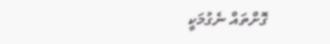ގޮށްތައް ނެގުމަކީ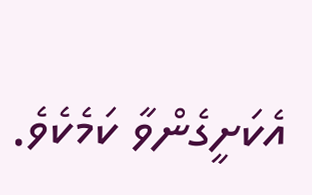އެކަށީގެންވާ ކަމެކެވެ.